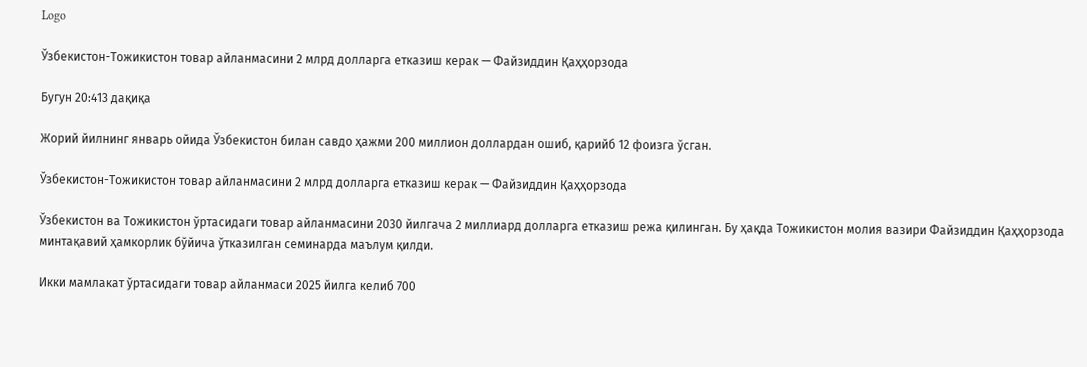Logo

Ўзбекистон-Тожикистон товар айланмасини 2 млрд долларга етказиш керак — Файзиддин Қаҳҳорзода

Бугун 20:413 дақиқа

Жорий йилнинг январь ойида Ўзбекистон билан савдо ҳажми 200 миллион доллардан ошиб, қарийб 12 фоизга ўсган.

Ўзбекистон-Тожикистон товар айланмасини 2 млрд долларга етказиш керак — Файзиддин Қаҳҳорзода

Ўзбекистон ва Тожикистон ўртасидаги товар айланмасини 2030 йилгача 2 миллиард долларга етказиш режа қилинган. Бу ҳақда Тожикистон молия вазири Файзиддин Қаҳҳорзода минтақавий ҳамкорлик бўйича ўтказилган семинарда маълум қилди.

Икки мамлакат ўртасидаги товар айланмаси 2025 йилга келиб 700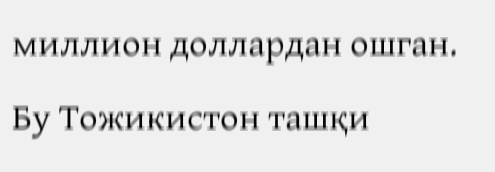миллион доллардан ошган. Бу Тожикистон ташқи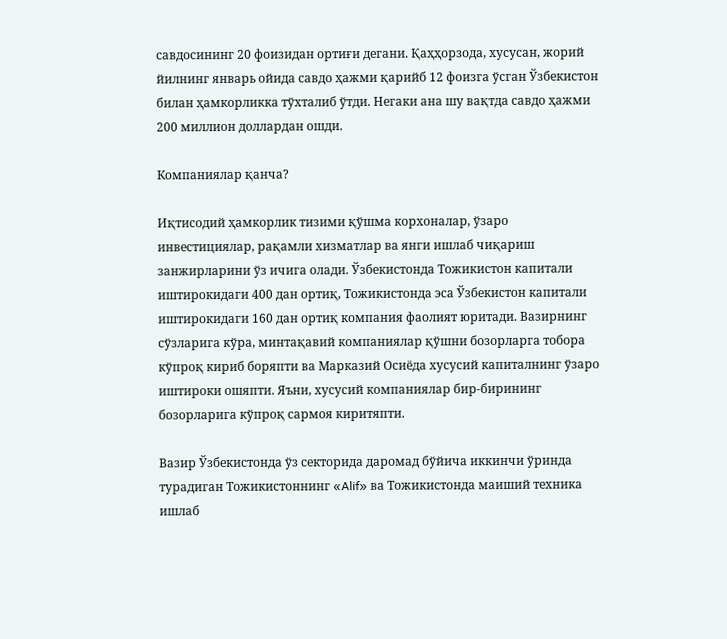савдосининг 20 фоизидан ортиғи дегани. Қаҳҳорзода, хусусан, жорий йилнинг январь ойида савдо ҳажми қарийб 12 фоизга ўсган Ўзбекистон билан ҳамкорликка тўхталиб ўтди. Негаки ана шу вақтда савдо ҳажми 200 миллион доллардан ошди.

Компаниялар қанча?

Иқтисодий ҳамкорлик тизими қўшма корхоналар, ўзаро инвестициялар, рақамли хизматлар ва янги ишлаб чиқариш занжирларини ўз ичига олади. Ўзбекистонда Тожикистон капитали иштирокидаги 400 дан ортиқ, Тожикистонда эса Ўзбекистон капитали иштирокидаги 160 дан ортиқ компания фаолият юритади. Вазирнинг сўзларига кўра, минтақавий компаниялар қўшни бозорларга тобора кўпроқ кириб боряпти ва Марказий Осиёда хусусий капиталнинг ўзаро иштироки ошяпти. Яъни, хусусий компаниялар бир-бирининг бозорларига кўпроқ сармоя киритяпти.

Вазир Ўзбекистонда ўз секторида даромад бўйича иккинчи ўринда турадиган Тожикистоннинг «Alif» ва Тожикистонда маиший техника ишлаб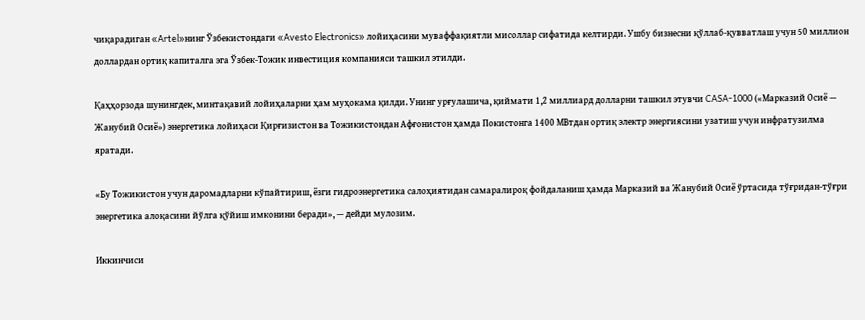чиқарадиган «Artel»нинг Ўзбекистондаги «Avesto Electronics» лойиҳасини муваффақиятли мисоллар сифатида келтирди. Ушбу бизнесни қўллаб-қувватлаш учун 50 миллион доллардан ортиқ капиталга эга Ўзбек-Тожик инвестиция компанияси ташкил этилди.

Қаҳҳорзода шунингдек, минтақавий лойиҳаларни ҳам муҳокама қилди. Унинг урғулашича, қиймати 1,2 миллиард долларни ташкил этувчи CASA-1000 («Марказий Осиё — Жанубий Осиё») энергетика лойиҳаси Қирғизистон ва Тожикистондан Афғонистон ҳамда Покистонга 1400 МВтдан ортиқ электр энергиясини узатиш учун инфратузилма яратади.

«Бу Тожикистон учун даромадларни кўпайтириш, ёзги гидроэнергетика салоҳиятидан самаралироқ фойдаланиш ҳамда Марказий ва Жанубий Осиё ўртасида тўғридан-тўғри энергетика алоқасини йўлга қўйиш имконини беради», — дейди мулозим.

Иккинчиси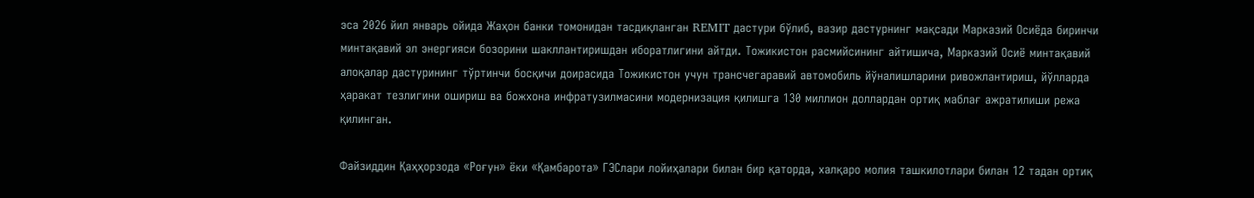эса 2026 йил январь ойида Жаҳон банки томонидан тасдиқланган REMIT дастури бўлиб, вазир дастурнинг мақсади Марказий Осиёда биринчи минтақавий эл энергияси бозорини шакллантиришдан иборатлигини айтди. Тожикистон расмийсининг айтишича, Марказий Осиё минтақавий алоқалар дастурининг тўртинчи босқичи доирасида Тожикистон учун трансчегаравий автомобиль йўналишларини ривожлантириш, йўлларда ҳаракат тезлигини ошириш ва божхона инфратузилмасини модернизация қилишга 130 миллион доллардан ортиқ маблағ ажратилиши режа қилинган.

Файзиддин Қаҳҳорзода «Роғун» ёки «Қамбарота» ГЭСлари лойиҳалари билан бир қаторда, халқаро молия ташкилотлари билан 12 тадан ортиқ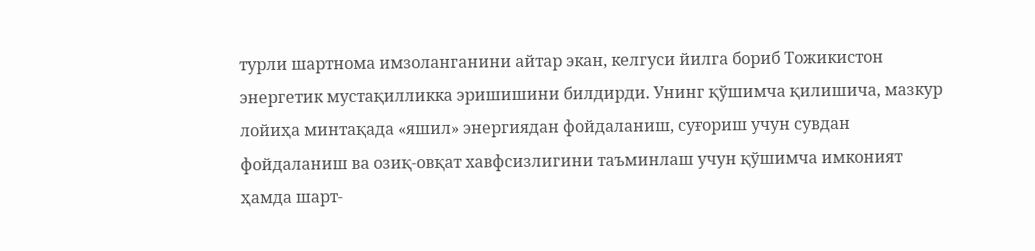турли шартнома имзоланганини айтар экан, келгуси йилга бориб Тожикистон энергетик мустақилликка эришишини билдирди. Унинг қўшимча қилишича, мазкур лойиҳа минтақада «яшил» энергиядан фойдаланиш, суғориш учун сувдан фойдаланиш ва озиқ-овқат хавфсизлигини таъминлаш учун қўшимча имконият ҳамда шарт-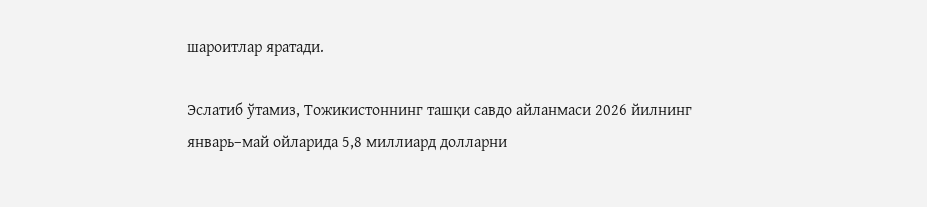шароитлар яратади.

Эслатиб ўтамиз, Тожикистоннинг ташқи савдо айланмаси 2026 йилнинг январь–май ойларида 5,8 миллиард долларни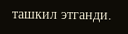ташкил этганди.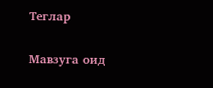Теглар

Мавзуга оид